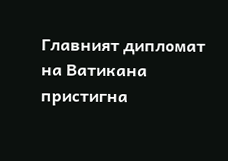Главният дипломат на Ватикана пристигна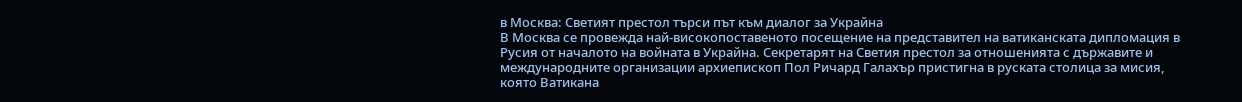в Москва: Светият престол търси път към диалог за Украйна
В Москва се провежда най-високопоставеното посещение на представител на ватиканската дипломация в Русия от началото на войната в Украйна. Секретарят на Светия престол за отношенията с държавите и международните организации архиепископ Пол Ричард Галахър пристигна в руската столица за мисия, която Ватикана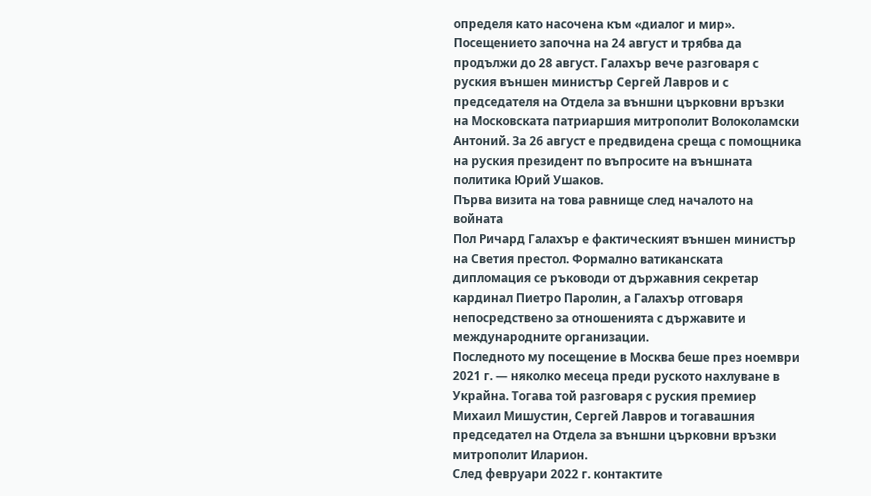определя като насочена към «диалог и мир».
Посещението започна на 24 август и трябва да продължи до 28 август. Галахър вече разговаря с руския външен министър Сергей Лавров и с председателя на Отдела за външни църковни връзки на Московската патриаршия митрополит Волоколамски Антоний. За 26 август е предвидена среща с помощника на руския президент по въпросите на външната политика Юрий Ушаков.
Първа визита на това равнище след началото на войната
Пол Ричард Галахър е фактическият външен министър на Светия престол. Формално ватиканската дипломация се ръководи от държавния секретар кардинал Пиетро Паролин, а Галахър отговаря непосредствено за отношенията с държавите и международните организации.
Последното му посещение в Москва беше през ноември 2021 г. — няколко месеца преди руското нахлуване в Украйна. Тогава той разговаря с руския премиер Михаил Мишустин, Сергей Лавров и тогавашния председател на Отдела за външни църковни връзки митрополит Иларион.
След февруари 2022 г. контактите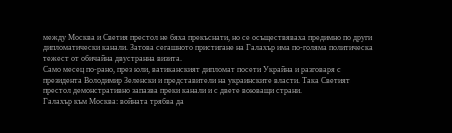между Москва и Светия престол не бяха прекъснати, но се осъществяваха предимно по други дипломатически канали. Затова сегашното пристигане на Галахър има по-голяма политическа тежест от обичайна двустранна визита.
Само месец по-рано, през юли, ватиканският дипломат посети Украйна и разговаря с президента Володимир Зеленски и представители на украинските власти. Така Светият престол демонстративно запазва преки канали и с двете воюващи страни.
Галахър към Москва: войната трябва да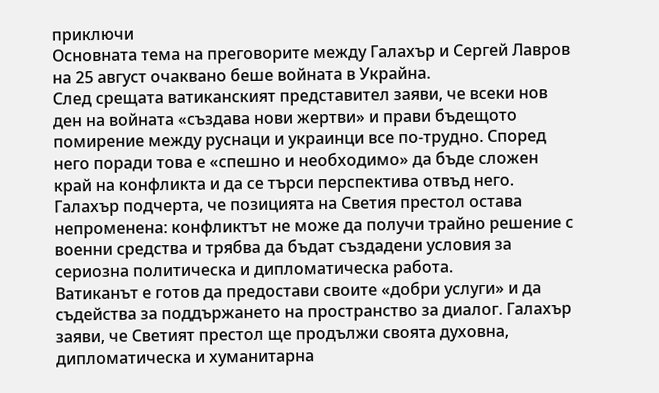приключи
Основната тема на преговорите между Галахър и Сергей Лавров на 25 август очаквано беше войната в Украйна.
След срещата ватиканският представител заяви, че всеки нов ден на войната «създава нови жертви» и прави бъдещото помирение между руснаци и украинци все по-трудно. Според него поради това е «спешно и необходимо» да бъде сложен край на конфликта и да се търси перспектива отвъд него.
Галахър подчерта, че позицията на Светия престол остава непроменена: конфликтът не може да получи трайно решение с военни средства и трябва да бъдат създадени условия за сериозна политическа и дипломатическа работа.
Ватиканът е готов да предостави своите «добри услуги» и да съдейства за поддържането на пространство за диалог. Галахър заяви, че Светият престол ще продължи своята духовна, дипломатическа и хуманитарна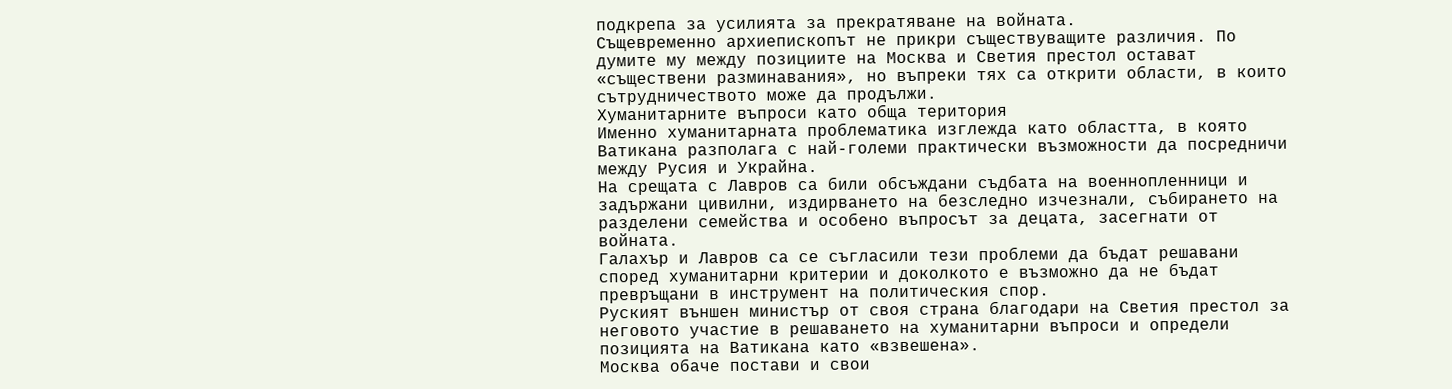подкрепа за усилията за прекратяване на войната.
Същевременно архиепископът не прикри съществуващите различия. По думите му между позициите на Москва и Светия престол остават «съществени разминавания», но въпреки тях са открити области, в които сътрудничеството може да продължи.
Хуманитарните въпроси като обща територия
Именно хуманитарната проблематика изглежда като областта, в която Ватикана разполага с най-големи практически възможности да посредничи между Русия и Украйна.
На срещата с Лавров са били обсъждани съдбата на военнопленници и задържани цивилни, издирването на безследно изчезнали, събирането на разделени семейства и особено въпросът за децата, засегнати от войната.
Галахър и Лавров са се съгласили тези проблеми да бъдат решавани според хуманитарни критерии и доколкото е възможно да не бъдат превръщани в инструмент на политическия спор.
Руският външен министър от своя страна благодари на Светия престол за неговото участие в решаването на хуманитарни въпроси и определи позицията на Ватикана като «взвешена».
Москва обаче постави и свои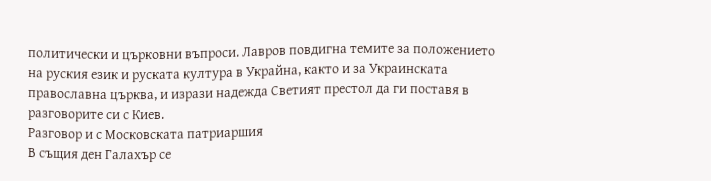политически и църковни въпроси. Лавров повдигна темите за положението на руския език и руската култура в Украйна, както и за Украинската православна църква, и изрази надежда Светият престол да ги поставя в разговорите си с Киев.
Разговор и с Московската патриаршия
В същия ден Галахър се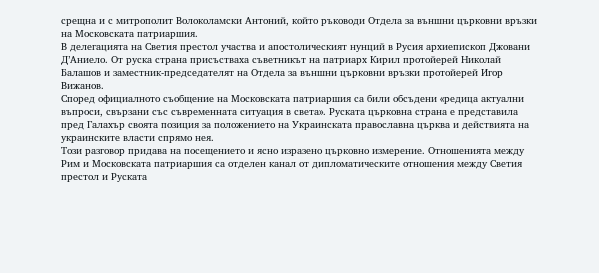срещна и с митрополит Волоколамски Антоний, който ръководи Отдела за външни църковни връзки на Московската патриаршия.
В делегацията на Светия престол участва и апостолическият нунций в Русия архиепископ Джовани Д’Аниело. От руска страна присъстваха съветникът на патриарх Кирил протойерей Николай Балашов и заместник-председателят на Отдела за външни църковни връзки протойерей Игор Вижанов.
Според официалното съобщение на Московската патриаршия са били обсъдени «редица актуални въпроси, свързани със съвременната ситуация в света». Руската църковна страна е представила пред Галахър своята позиция за положението на Украинската православна църква и действията на украинските власти спрямо нея.
Този разговор придава на посещението и ясно изразено църковно измерение. Отношенията между Рим и Московската патриаршия са отделен канал от дипломатическите отношения между Светия престол и Руската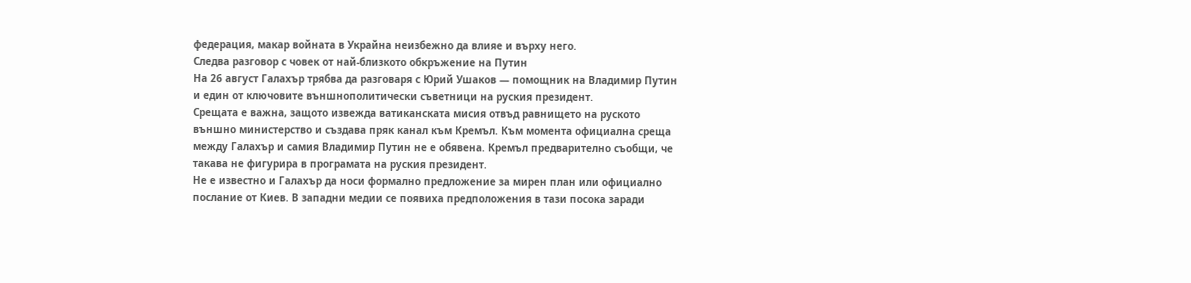федерация, макар войната в Украйна неизбежно да влияе и върху него.
Следва разговор с човек от най-близкото обкръжение на Путин
На 26 август Галахър трябва да разговаря с Юрий Ушаков — помощник на Владимир Путин и един от ключовите външнополитически съветници на руския президент.
Срещата е важна, защото извежда ватиканската мисия отвъд равнището на руското външно министерство и създава пряк канал към Кремъл. Към момента официална среща между Галахър и самия Владимир Путин не е обявена. Кремъл предварително съобщи, че такава не фигурира в програмата на руския президент.
Не е известно и Галахър да носи формално предложение за мирен план или официално послание от Киев. В западни медии се появиха предположения в тази посока заради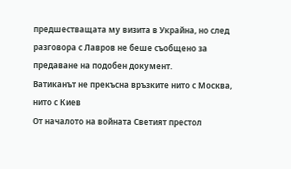предшестващата му визита в Украйна, но след разговора с Лавров не беше съобщено за предаване на подобен документ.
Ватиканът не прекъсна връзките нито с Москва, нито с Киев
От началото на войната Светият престол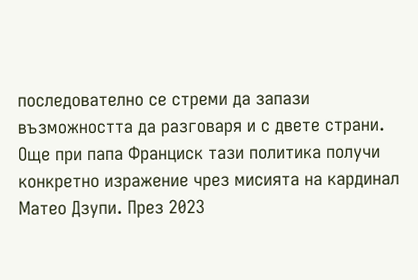последователно се стреми да запази възможността да разговаря и с двете страни.
Още при папа Франциск тази политика получи конкретно изражение чрез мисията на кардинал Матео Дзупи. През 2023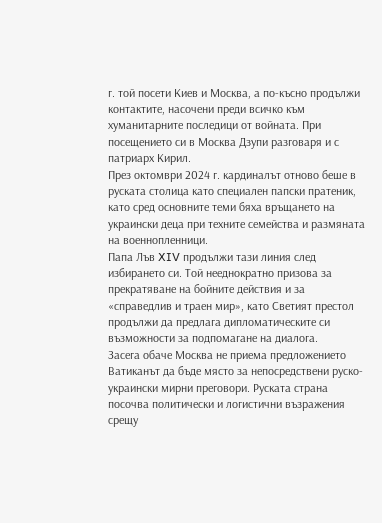г. той посети Киев и Москва, а по-късно продължи контактите, насочени преди всичко към хуманитарните последици от войната. При посещението си в Москва Дзупи разговаря и с патриарх Кирил.
През октомври 2024 г. кардиналът отново беше в руската столица като специален папски пратеник, като сред основните теми бяха връщането на украински деца при техните семейства и размяната на военнопленници.
Папа Лъв XIV продължи тази линия след избирането си. Той нееднократно призова за прекратяване на бойните действия и за «справедлив и траен мир», като Светият престол продължи да предлага дипломатическите си възможности за подпомагане на диалога.
Засега обаче Москва не приема предложението Ватиканът да бъде място за непосредствени руско-украински мирни преговори. Руската страна посочва политически и логистични възражения срещу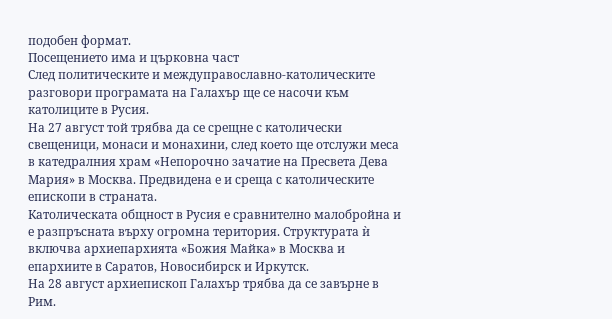подобен формат.
Посещението има и църковна част
След политическите и междуправославно-католическите разговори програмата на Галахър ще се насочи към католиците в Русия.
На 27 август той трябва да се срещне с католически свещеници, монаси и монахини, след което ще отслужи меса в катедралния храм «Непорочно зачатие на Пресвета Дева Мария» в Москва. Предвидена е и среща с католическите епископи в страната.
Католическата общност в Русия е сравнително малобройна и е разпръсната върху огромна територия. Структурата ѝ включва архиепархията «Божия Майка» в Москва и епархиите в Саратов, Новосибирск и Иркутск.
На 28 август архиепископ Галахър трябва да се завърне в Рим.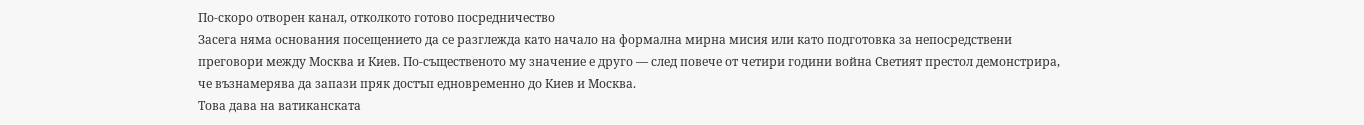По-скоро отворен канал, отколкото готово посредничество
Засега няма основания посещението да се разглежда като начало на формална мирна мисия или като подготовка за непосредствени преговори между Москва и Киев. По-същественото му значение е друго — след повече от четири години война Светият престол демонстрира, че възнамерява да запази пряк достъп едновременно до Киев и Москва.
Това дава на ватиканската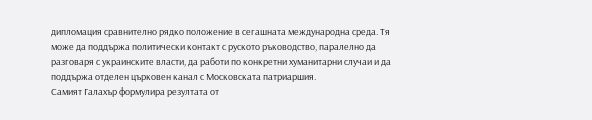дипломация сравнително рядко положение в сегашната международна среда. Тя може да поддържа политически контакт с руското ръководство, паралелно да разговаря с украинските власти, да работи по конкретни хуманитарни случаи и да поддържа отделен църковен канал с Московската патриаршия.
Самият Галахър формулира резултата от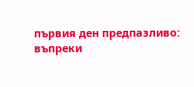първия ден предпазливо: въпреки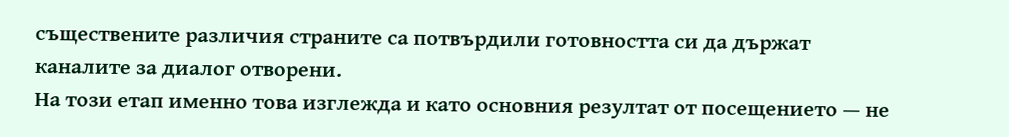съществените различия страните са потвърдили готовността си да държат каналите за диалог отворени.
На този етап именно това изглежда и като основния резултат от посещението — не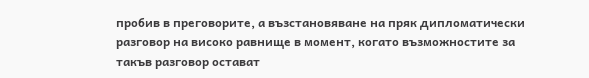пробив в преговорите, а възстановяване на пряк дипломатически разговор на високо равнище в момент, когато възможностите за такъв разговор остават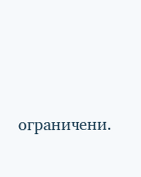ограничени.